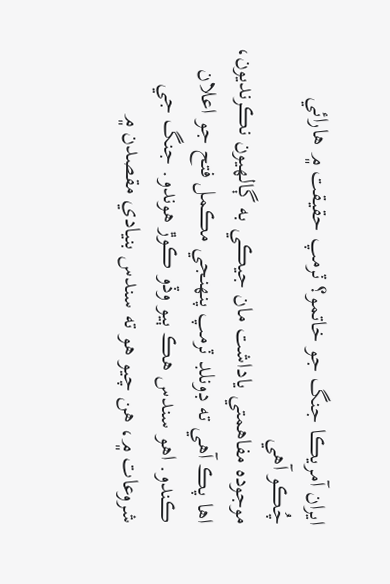ايران آمريڪا جنگ جو خاتمو؟ ٽرمپ حقيقت ۾ ھارائي چُڪو آھي
موجوده مفاهمتي ياداشت مان جيڪي به ڳالهيون نڪرنديون، اها پڪ آهي ته ڊونلڊ ٽرمپ پنهنجي مڪمل فتح جو اعلان ڪندو. اهو سندس هڪ ٻيو وڏو ڪوڙ هوندو. جنگ جي شروعات ۾، هن چيو هو ته سندس بنيادي مقصدن ۾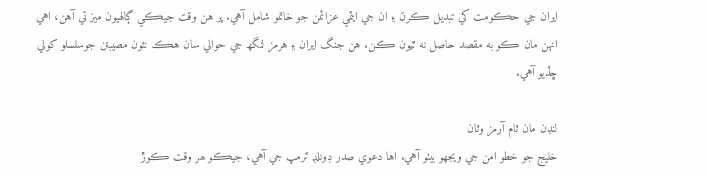ايران جي حڪومت کي تبديل ڪرڻ ۽ ان جي ايٽمي عزائمن جو خاتمو شامل آهي. پر هن وقت جيڪي ڳالهيون ميز تي آهن، اهي انهن مان ڪو به مقصد حاصل نه ٿيون ڪن. هن جنگ ايران ۽ هرمز لنگھ جي حوالي سان هڪ نئون مصيبتن جوسلسلو کولي ڇڏيو آهي.

لنڊن مان ٽام آرمز وٽان
خليج جو خطو امن جي ويجھو بيٺو آهي. اها دعوي صدر ڊونلڊ ٽرمپ جي آهي، جيڪو ھر وقت ڪوڙ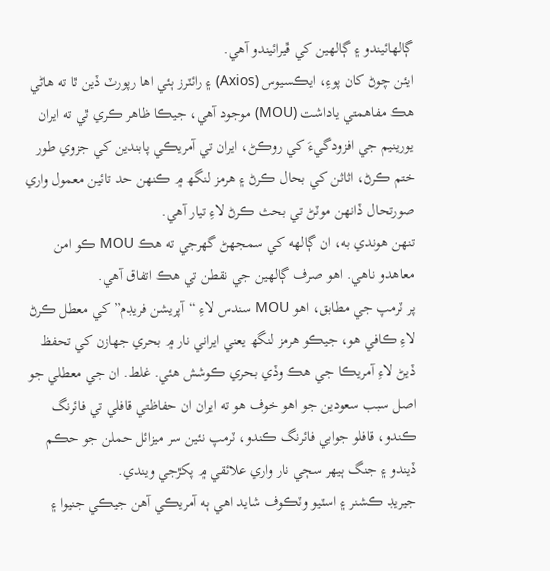ڳالهائيندو ۽ ڳالهين کي ڦيرائيندو آهي.
ايئن چوڻ کان پوءِ، ايڪسيوس (Axios) ۽ رائٽرز ٻئي اها رپورٽ ڏين ٿا ته هاڻي هڪ مفاهمتي ياداشت (MOU) موجود آهي، جيڪا ظاهر ڪري ٿي ته ايران يورينيم جي افزودگيءَ کي روڪڻ، ايران تي آمريڪي پابندين کي جزوي طور ختم ڪرڻ، اثاثن کي بحال ڪرڻ ۽ هرمز لنگھ ۾ ڪنهن حد تائين معمول واري صورتحال ڏانهن موٽڻ تي بحث ڪرڻ لاءِ تيار آهي.
تنهن هوندي به، ان ڳالهه کي سمجھڻ گهرجي ته هڪ MOU ڪو امن معاهدو ناهي. اهو صرف ڳالهين جي نقطن تي هڪ اتفاق آهي.
پر ٽرمپ جي مطابق، اهو MOU سندس لاءِ “آپريشن فريڊم” کي معطل ڪرڻ لاءِ ڪافي هو، جيڪو هرمز لنگھ يعني ايراني نار ۾ بحري جهازن کي تحفظ ڏيڻ لاءِ آمريڪا جي هڪ وڏي بحري ڪوشش هئي. غلط. ان جي معطلي جو اصل سبب سعودين جو اهو خوف هو ته ايران ان حفاظتي قافلي تي فائرنگ ڪندو، قافلو جوابي فائرنگ ڪندو، ٽرمپ نئين سر ميزائل حملن جو حڪم ڏيندو ۽ جنگ ٻيهر سڄي نار واري علائقي ۾ پکڙجي ويندي.
جيريڊ ڪشنر ۽ اسٽيو وٽڪوف شايد اهي ٻه آمريڪي آهن جيڪي جنيوا ۽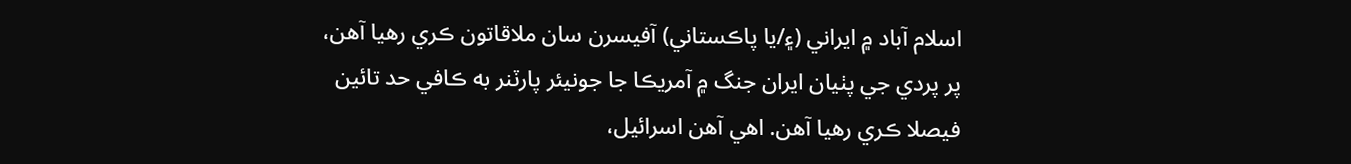اسلام آباد ۾ ايراني (۽/يا پاڪستاني) آفيسرن سان ملاقاتون ڪري رهيا آهن، پر پردي جي پٺيان ايران جنگ ۾ آمريڪا جا جونيئر پارٽنر به ڪافي حد تائين فيصلا ڪري رهيا آهن. اهي آهن اسرائيل،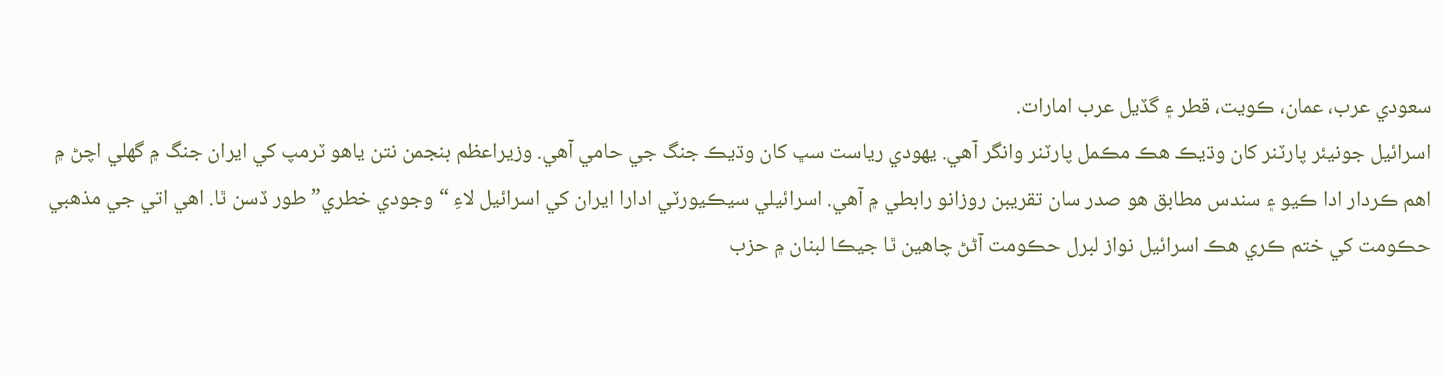سعودي عرب، عمان، ڪويت، قطر ۽ گڏيل عرب امارات.
اسرائيل جونيئر پارٽنر کان وڌيڪ هڪ مڪمل پارٽنر وانگر آهي. يهودي رياست سڀ کان وڌيڪ جنگ جي حامي آهي. وزيراعظم بنجمن نتن ياهو ٽرمپ کي ايران جنگ ۾ گهلي اچڻ ۾ اهم ڪردار ادا ڪيو ۽ سندس مطابق هو صدر سان تقريبن روزانو رابطي ۾ آهي. اسرائيلي سيڪيورٽي ادارا ايران کي اسرائيل لاءِ “وجودي خطري” طور ڏسن ٿا. اهي اتي جي مذهبي حڪومت کي ختم ڪري هڪ اسرائيل نواز لبرل حڪومت آڻڻ چاهين ٿا جيڪا لبنان ۾ حزب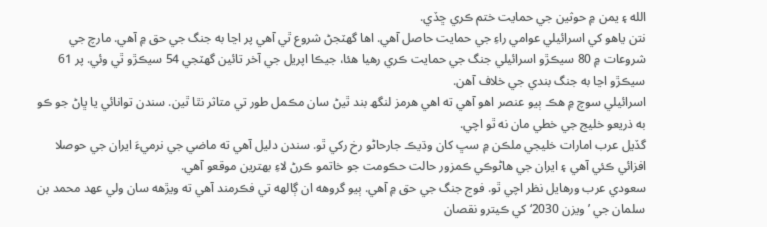الله ۽ يمن ۾ حوثين جي حمايت ختم ڪري ڇڏي.
نتن ياهو کي اسرائيلي عوامي راءِ جي حمايت حاصل آهي. اها گهٽجڻ شروع ٿي آهي پر اڃا به جنگ جي حق ۾ آهي. مارچ جي شروعات ۾ 80 سيڪڙو اسرائيلي جنگ جي حمايت ڪري رهيا هئا، جيڪا اپريل جي آخر تائين گهٽجي 54 سيڪڙو ٿي وئي. پر 61 سيڪڙو اڃا به جنگ بندي جي خلاف آهن.
اسرائيلي سوچ ۾ هڪ ٻيو عنصر اهو آهي ته اهي هرمز لنگھ بند ٿيڻ سان مڪمل طور تي متاثر نٿا ٿين. سندن توانائي يا ڀاڻ جو ڪو به ذريعو خليج جي خطي مان نه ٿو اچي.
گڏيل عرب امارات خليجي ملڪن ۾ سڀ کان وڌيڪ جارحاڻو رخ رکي ٿو. سندن دليل آهي ته ماضي جي نرميءَ ايران جي حوصلا افزائي ڪئي آهي ۽ ايران جي هاڻوڪي ڪمزور حالت حڪومت جو خاتمو ڪرڻ لاءِ بهترين موقعو آهي.
سعودي عرب ورهايل نظر اچي ٿو. فوج جنگ جي حق ۾ آهي. ٻيو گروهه ان ڳالهه تي فڪرمند آهي ته ويڙهه سان ولي عهد محمد بن سلمان جي ’ويزن 2030‘ کي ڪيترو نقصان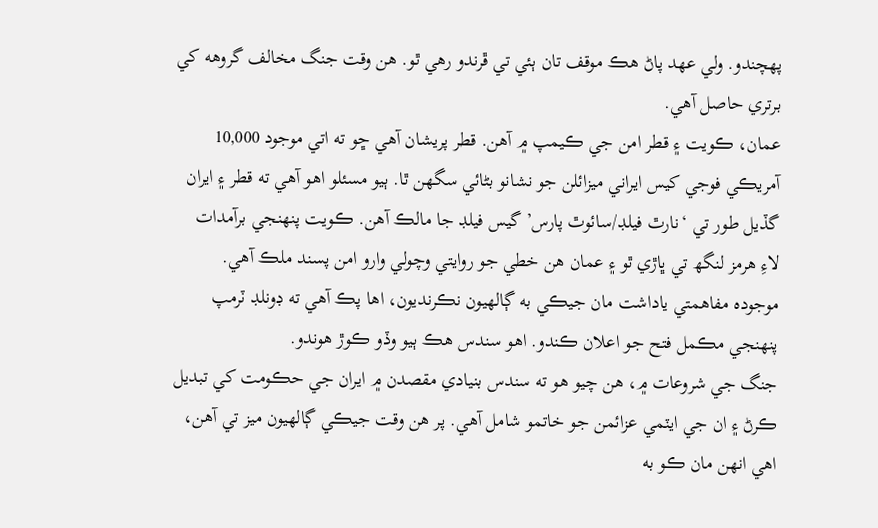پهچندو. ولي عهد پاڻ هڪ موقف تان ٻئي تي ڦرندو رهي ٿو. هن وقت جنگ مخالف گروهه کي برتري حاصل آهي.
عمان، ڪويت ۽ قطر امن جي ڪيمپ ۾ آهن. قطر پريشان آهي ڇو ته اتي موجود 10,000 آمريڪي فوجي کيس ايراني ميزائلن جو نشانو بڻائي سگهن ٿا. ٻيو مسئلو اهو آهي ته قطر ۽ ايران گڏيل طور تي ‘نارٿ فيلڊ/سائوٿ پارس’ گيس فيلڊ جا مالڪ آهن. ڪويت پنهنجي برآمدات لاءِ هرمز لنگھ تي ڀاڙي ٿو ۽ عمان هن خطي جو روايتي وچولي وارو امن پسند ملڪ آهي.
موجوده مفاهمتي ياداشت مان جيڪي به ڳالهيون نڪرنديون، اها پڪ آهي ته ڊونلڊ ٽرمپ پنهنجي مڪمل فتح جو اعلان ڪندو. اهو سندس هڪ ٻيو وڏو ڪوڙ هوندو.
جنگ جي شروعات ۾، هن چيو هو ته سندس بنيادي مقصدن ۾ ايران جي حڪومت کي تبديل ڪرڻ ۽ ان جي ايٽمي عزائمن جو خاتمو شامل آهي. پر هن وقت جيڪي ڳالهيون ميز تي آهن، اهي انهن مان ڪو به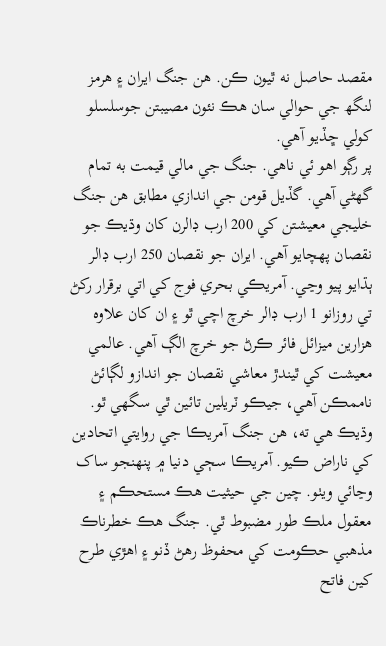مقصد حاصل نه ٿيون ڪن. هن جنگ ايران ۽ هرمز لنگھ جي حوالي سان هڪ نئون مصيبتن جوسلسلو کولي ڇڏيو آهي.
پر رڳو اهو ئي ناهي. جنگ جي مالي قيمت به تمام گهڻي آهي. گڏيل قومن جي اندازي مطابق هن جنگ خليجي معيشتن کي 200 ارب ڊالرن کان وڌيڪ جو نقصان پهچايو آهي. ايران جو نقصان 250 ارب ڊالر ٻڌايو پيو وڃي. آمريڪي بحري فوج کي اتي برقرار رکڻ تي روزانو 1 ارب ڊالر خرچ اچي ٿو ۽ ان کان علاوه هزارين ميزائل فائر ڪرڻ جو خرچ الڳ آهي. عالمي معيشت کي ٿيندڙ معاشي نقصان جو اندازو لڳائڻ ناممڪن آهي، جيڪو ٽريلين تائين ٿي سگهي ٿو.
وڌيڪ هي ته، هن جنگ آمريڪا جي روايتي اتحادين کي ناراض ڪيو. آمريڪا سڄي دنيا ۾ پنهنجو ساک وڃائي ويٺو. چين جي حيثيت هڪ مستحڪم ۽ معقول ملڪ طور مضبوط ٿي. جنگ هڪ خطرناڪ مذهبي حڪومت کي محفوظ رهڻ ڏنو ۽ اهڙي طرح کين فاتح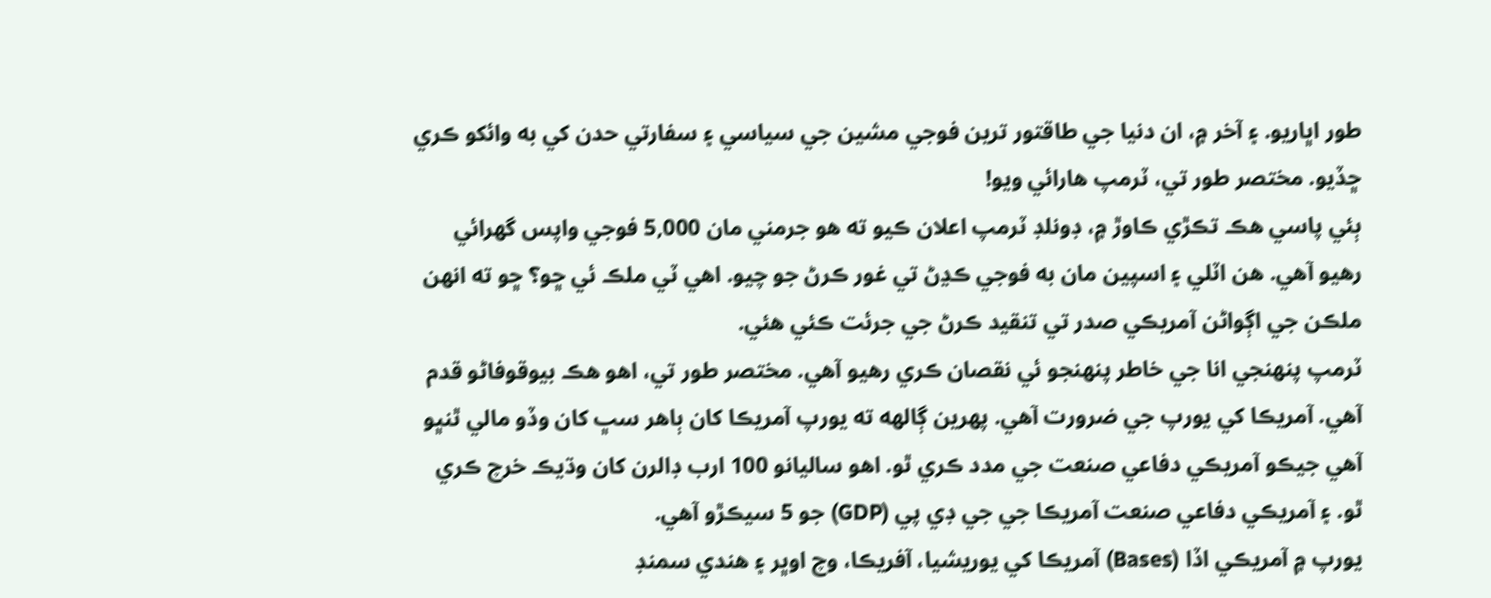طور اڀاريو. ۽ آخر ۾، ان دنيا جي طاقتور ترين فوجي مشين جي سياسي ۽ سفارتي حدن کي به وائکو ڪري ڇڏيو. مختصر طور تي، ٽرمپ هارائي ويو!
ٻئي پاسي هڪ تڪڙي ڪاوڙ ۾، ڊونلڊ ٽرمپ اعلان ڪيو ته هو جرمني مان 5,000 فوجي واپس گهرائي رهيو آهي. هن اٽلي ۽ اسپين مان به فوجي ڪڍڻ تي غور ڪرڻ جو چيو. اهي ٽي ملڪ ئي ڇو؟ ڇو ته انهن ملڪن جي اڳواڻن آمريڪي صدر تي تنقيد ڪرڻ جي جرئت ڪئي هئي.
ٽرمپ پنهنجي انا جي خاطر پنهنجو ئي نقصان ڪري رهيو آهي. مختصر طور تي، اهو هڪ بيوقوفاڻو قدم آهي. آمريڪا کي يورپ جي ضرورت آهي. پهرين ڳالهه ته يورپ آمريڪا کان ٻاهر سڀ کان وڏو مالي ٿنڀو آهي جيڪو آمريڪي دفاعي صنعت جي مدد ڪري ٿو. اهو ساليانو 100 ارب ڊالرن کان وڌيڪ خرچ ڪري ٿو. ۽ آمريڪي دفاعي صنعت آمريڪا جي جي ڊي پي (GDP) جو 5 سيڪڙو آهي.
يورپ ۾ آمريڪي اڏا (Bases) آمريڪا کي يوريشيا، آفريڪا، وچ اوڀر ۽ هندي سمنڊ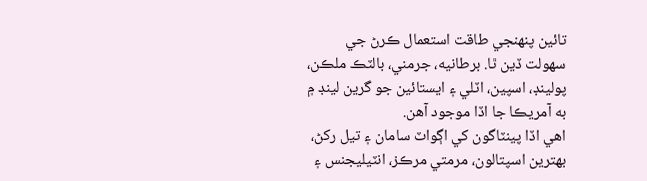تائين پنهنجي طاقت استعمال ڪرڻ جي سهولت ڏين ٿا. برطانيه، جرمني، بالٽڪ ملڪن، پولينڊ، اسپين، اٽلي ۽ ايستائين جو گرين لينڊ ۾ به آمريڪا جا اڏا موجود آهن.
اهي اڏا پينٽاگون کي اڳواٽ سامان ۽ تيل رکڻ، بهترين اسپتالون، مرمتي مرڪز، انٽيليجنس ۽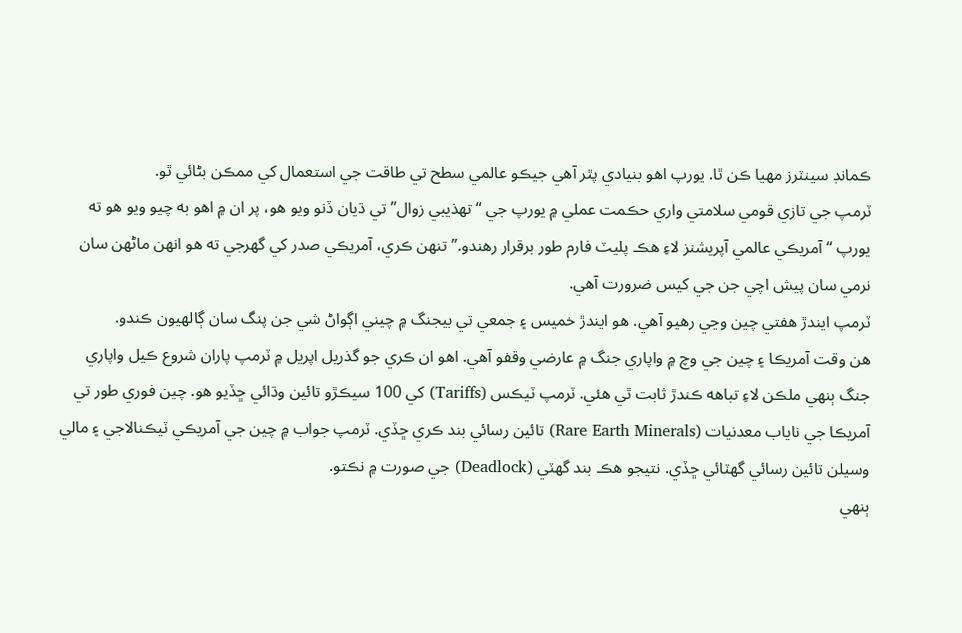ڪمانڊ سينٽرز مهيا ڪن ٿا. يورپ اهو بنيادي پٿر آهي جيڪو عالمي سطح تي طاقت جي استعمال کي ممڪن بڻائي ٿو.
ٽرمپ جي تازي قومي سلامتي واري حڪمت عملي ۾ يورپ جي “تھذيبي زوال” تي ڌيان ڏنو ويو هو، پر ان ۾ اهو به چيو ويو هو ته يورپ “آمريڪي عالمي آپريشنز لاءِ هڪ پليٽ فارم طور برقرار رهندو.” تنهن ڪري، آمريڪي صدر کي گهرجي ته هو انهن ماڻهن سان نرمي سان پيش اچي جن جي کيس ضرورت آهي.
ٽرمپ ايندڙ هفتي چين وڃي رهيو آهي. هو ايندڙ خميس ۽ جمعي تي بيجنگ ۾ چيني اڳواڻ شي جن پنگ سان ڳالهيون ڪندو.
هن وقت آمريڪا ۽ چين جي وچ ۾ واپاري جنگ ۾ عارضي وقفو آهي. اهو ان ڪري جو گذريل اپريل ۾ ٽرمپ پاران شروع ڪيل واپاري جنگ ٻنهي ملڪن لاءِ تباهه ڪندڙ ثابت ٿي هئي. ٽرمپ ٽيڪس (Tariffs) کي 100 سيڪڙو تائين وڌائي ڇڏيو هو. چين فوري طور تي آمريڪا جي ناياب معدنيات (Rare Earth Minerals) تائين رسائي بند ڪري ڇڏي. ٽرمپ جواب ۾ چين جي آمريڪي ٽيڪنالاجي ۽ مالي وسيلن تائين رسائي گهٽائي ڇڏي. نتيجو هڪ بند گهٽي (Deadlock) جي صورت ۾ نڪتو.
ٻنهي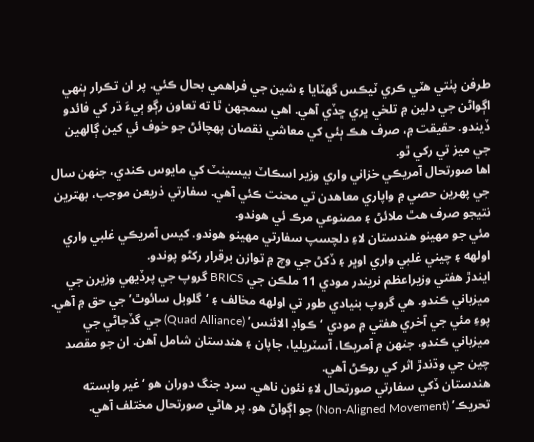طرفن پٺتي هٽي ڪري ٽيڪس گهٽايا ۽ شين جي فراهمي بحال ڪئي. پر ان تڪرار ٻنهي اڳواڻن جي دلين ۾ تلخي ڀري ڇڏي آهي. اهي سمجهن ٿا ته تعاون رڳو ٻيءَ ڌر کي فائدو ڏيندو. حقيقت ۾، صرف هڪ ٻئي کي معاشي نقصان پهچائڻ جو خوف ئي کين ڳالهين جي ميز تي رکي ٿو.
اها صورتحال آمريڪي خزاني واري وزير اسڪاٽ بيسينٽ کي مايوس ڪندي، جنهن سال جي پهرين حصي ۾ واپاري معاهدن تي محنت ڪئي آهي. سفارتي ذريعن موجب، بهترين نتيجو صرف هٿ ملائڻ ۽ مصنوعي مرڪ ئي هوندو.
مئي جو مهينو هندستان لاءِ دلچسپ سفارتي مهينو هوندو. کيس آمريڪي غلبي واري اولهه ۽ چيني غلبي واري اوڀر ۽ ڏکڻ جي وچ ۾ توازن برقرار رکڻو پوندو.
ايندڙ هفتي وزيراعظم نريندر مودي 11 ملڪن جي BRICS گروپ جي پرڏيهي وزيرن جي ميزباني ڪندو. هي گروپ بنيادي طور تي اولهه مخالف ۽ ‘گلوبل سائوٿ’ جي حق ۾ آهي.
پوءِ مئي جي آخري هفتي ۾ مودي ‘ڪواڊ الائنس’ (Quad Alliance) جي گڏجاڻي جي ميزباني ڪندو، جنهن ۾ آمريڪا، آسٽريليا، جاپان ۽ هندستان شامل آهن. ان جو مقصد چين جي وڌندڙ اثر کي روڪڻ آهي.
هندستان ڏکي سفارتي صورتحال لاءِ نئون ناهي. سرد جنگ دوران هو ‘غير وابسته تحريڪ’ (Non-Aligned Movement) جو اڳواڻ هو. پر هاڻي صورتحال مختلف آهي.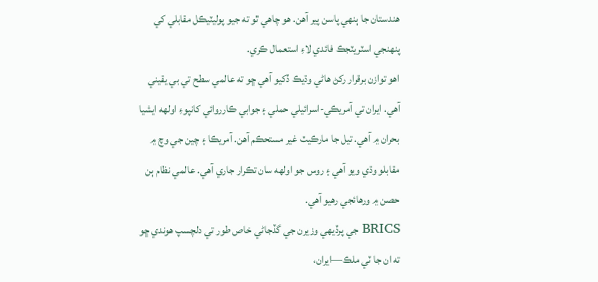هندستان جا ٻنهي پاسن پير آهن. هو چاهي ٿو ته جيو پوليٽيڪل مقابلي کي پنهنجي اسٽريٽجڪ فائدي لاءِ استعمال ڪري.
اهو توازن برقرار رکڻ هاڻي وڌيڪ ڏکيو آهي ڇو ته عالمي سطح تي بي يقيني آهي. ايران تي آمريڪي-اسرائيلي حملي ۽ جوابي ڪارروائي کانپوءِ اولهه ايشيا بحران ۾ آهي. تيل جا مارڪيٽ غير مستحڪم آهن. آمريڪا ۽ چين جي وچ ۾ مقابلو وڌي ويو آهي ۽ روس جو اولهه سان تڪرار جاري آهي. عالمي نظام ٻن حصن ۾ ورهائجي رهيو آهي.
BRICS جي پرڏيهي وزيرن جي گڏجاڻي خاص طور تي دلچسپ هوندي ڇو ته ان جا ٽي ملڪ—ايران،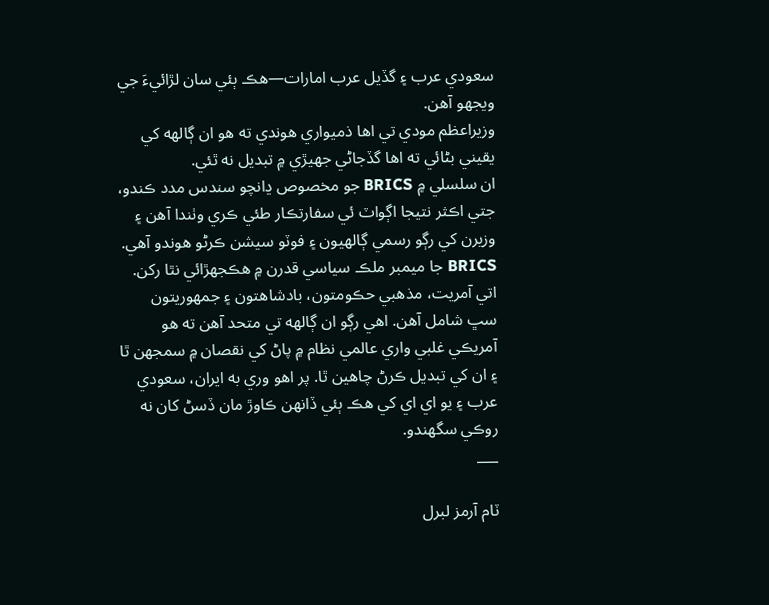سعودي عرب ۽ گڏيل عرب امارات—هڪ ٻئي سان لڙائيءَ جي ويجهو آهن.
وزيراعظم مودي تي اها ذميواري هوندي ته هو ان ڳالهه کي يقيني بڻائي ته اها گڏجاڻي جهيڙي ۾ تبديل نه ٿئي.
ان سلسلي ۾ BRICS جو مخصوص ڍانچو سندس مدد ڪندو، جتي اڪثر نتيجا اڳواٽ ئي سفارتڪار طئي ڪري وٺندا آهن ۽ وزيرن کي رڳو رسمي ڳالهيون ۽ فوٽو سيشن ڪرڻو هوندو آهي.
BRICS جا ميمبر ملڪ سياسي قدرن ۾ هڪجهڙائي نٿا رکن. اتي آمريت، مذهبي حڪومتون، بادشاهتون ۽ جمهوريتون سڀ شامل آهن. اهي رڳو ان ڳالهه تي متحد آهن ته هو آمريڪي غلبي واري عالمي نظام ۾ پاڻ کي نقصان ۾ سمجهن ٿا ۽ ان کي تبديل ڪرڻ چاهين ٿا. پر اهو وري به ايران، سعودي عرب ۽ يو اي اي کي هڪ ٻئي ڏانهن ڪاوڙ مان ڏسڻ کان نه روڪي سگهندو.
___

ٽام آرمز لبرل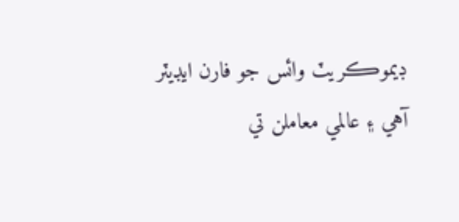ڊيموڪريٽ وائس جو فارن ايڊيٽر آهي ۽ عالمي معاملن تي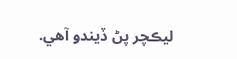ليڪچر پڻ ڏيندو آهي.